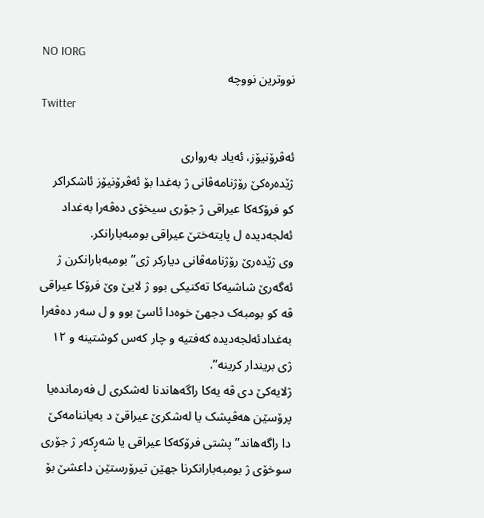NO IORG
نووترين نووچه
Twitter

ئەڤرۆنیۆز، ئەیاد بەرواری
ژێدەرەکێ رۆژنامەڤانی ژ بەغدا بۆ ئەڤرۆنیۆز ئاشکراکر کو فرۆکەکا عیراقی ژ جۆری سیخۆی دەڤەرا بەغداد ئەلجەدیدە ل پایتەختێ عیراقی بومبەبارانکر.
وی ژێدەرێ رۆژنامەڤانی دیارکر ژی” بومبەبارانکرن ژ ئەگەرێ شاشیەکا تەکنیکی بوو ژ لایێ وێ فرۆکا عیراقی ڤە کو بومبەک دجھێ خوەدا ئاسێ بوو و ل سەر دەڤەرا بەغدادئەلجەدیدە کەفتیە و چار کەس کوشتینە و ١٢ ژی بریندار کرینە”.
ژلایەکێ دی ڤە یەکا راگەھاندنا لەشکری ل فەرماندەیا پرۆسێن ھەڤپشک یا لەشکرێ عیراقێ د بەیاننامەکێ دا راگەھاند” پشتی فرۆکەکا عیراقی یا شەڕکەر ژ جۆری سوخۆی ژ بومبەبارانکرنا جھێن تیرۆرستێن داعشێ بۆ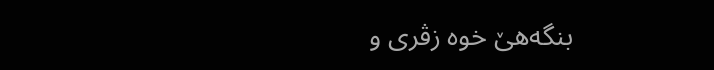بنگەھێ خوە زڤری و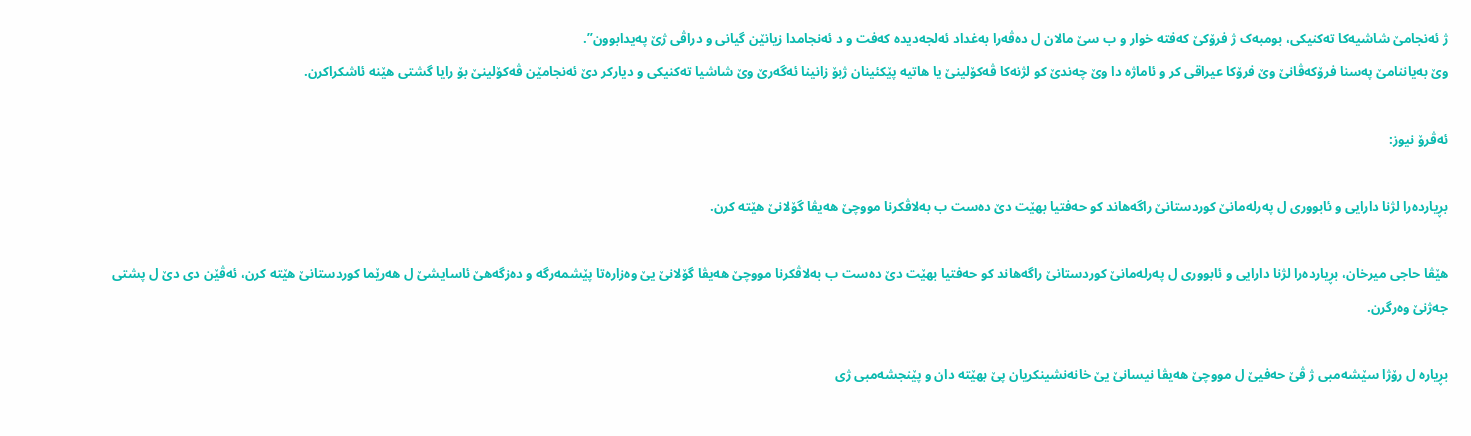ژ ئەنجامێ شاشیەکا تەکنیکی، بومبەک ژ فرۆکێ کەفتە خوار و ب سێ مالان ل دەڤەرا بەغداد ئەلجەدیدە کەفت و د ئەنجامدا زیانێن گیانی و دراڤی ژێ پەیدابوون”.
وێ بەیاننامێ پەسنا فرۆکەڤانێ وێ فرۆکا عیراقی کر و ئاماژە دا وێ چەندێ کو لژنەکا ڤەکۆلینێ یا ھاتیە پێکئینان ژبۆ زانینا ئەگەرێ وێ شاشیا تەکنیکی و دیارکر دێ ئەنجامێن ڤەکۆلینێ بۆ رایا گشتی ھێنە ئاشکراکرن.

ئه‌ڤرۆ نيوز:

بڕيارده‌را لژنا دارايى و ئابوورى ل په‌رله‌مانێ كوردستانێ راگه‌هاند كو حه‌فتيا بهێت دێ ده‌ست ب به‌لاڤكرنا مووچێ هه‌يڤا گۆلانێ هێته‌ كرن.

هێڤا حاجى ميرخان، بڕيارده‌را لژنا دارايى و ئابوورى ل په‌رله‌مانێ كوردستانێ راگه‌هاند كو حه‌فتيا بهێت دێ ده‌ست ب به‌لاڤكرنا مووچێ هه‌يڤا گۆلانێ يێ وه‌زاره‌تا پێشمه‌رگه‌ و ده‌زگه‌هێ ئاسايشێ ل هه‌رێما كوردستانێ هێته‌ كرن، ئه‌ڤێن دى دێ ل پشتى جه‌ژنێ وه‌رگرن.

بڕياره‌ ل رۆژا سێشه‌مبى ژ ڤێ حه‌فيێ ل مووچێ هه‌يڤا نيسانێ يێ خانه‌نشينكريان پێ بهێته‌ دان و پێنجشه‌مبى ژى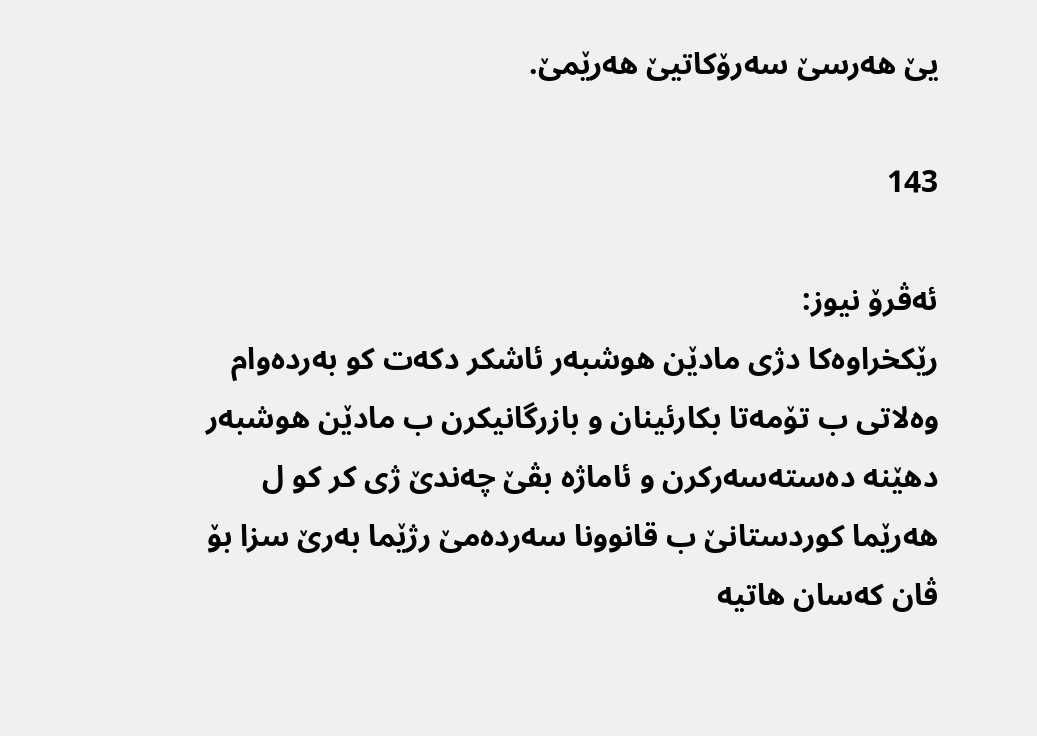يێ هه‌رسێ سه‌رۆكاتيێ هه‌رێمێ.

143

ئەڤرۆ نیوز:
رێکخراوەکا دژی مادێن ھوشبەر ئاشکر دکەت کو بەردەوام وەلاتی ب تۆمەتا بکارئینان و بازرگانیکرن ب مادێن ھوشبەر دھێنە دەستەسەرکرن و ئاماژە بڤێ چەندێ ژی کر کو ل ھەرێما کوردستانێ ب قانوونا سەردەمێ رژێما بەرێ سزا بۆ ڤان کەسان ھاتیە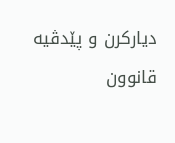دیارکرن و پێدڤیە قانوون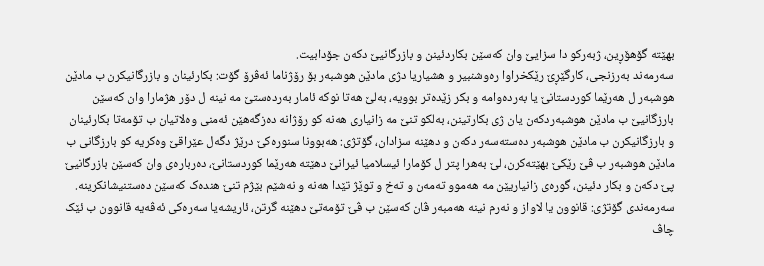بھێتە گۆھۆڕین، ژبەرکو دا سزایێ وان کەسێن بکاردئینن و بازرگانیێ دکەن جۆدابیت.
سەرمەند بەرزنجی، کارگێڕێ رێکخراوا رەوشنبیر و ھشیاریا دژی مادێن ھوشبەر بۆ رۆژناما ئەڤرۆ گۆت: بکارئینان و بازرگانیکرن ب مادێن ھوشبەر ل ھەرێما کوردستانێ یا بەردەوامە و بکر زێدەتر بوویە، بەلێ ھەتا نوکە ئامار بەردەستێ مە نینە ل دۆر ھژمارا وان کەسێن بارزگانیێ ب مادێن ھوشبەردکەن یان ژی بکارتینن، بەلکو تنێ مە زانیاری ھەنە کو رۆژانە دەزگەھێن ئەمنی وەلاتیان ب تۆمەتا بکارئینان و بارزگانیکرن ب مادێن ھوشبەر دەستەسەر دکەن و دھێنە سزادان، گۆتژی: ھەبوونا سنورەکێ درێژ دگەل عێراقێ وەکریە کو بارزگانی ب مادێن ھوشبەر ب ڤێ رێکێ بھێتەکرن، لێ بەھرا پتر ل کۆمارا ئیسلامیا ئیرانێ دھێتە ھەرێما کوردستانێ، دەربارەی وان کەسێن بازرگانیێ پێ دکەن و بکار دئینن، گورەی زانیاریێن مە ھەموو تەمەن و تەخ و توێژ تێدا ھەنە و نەشێم بێژم تنێ ھندەک کەسێن دەستنیشانکرینە.
سەرمەندی گۆتژی: قانوون یا لاواز و نەرم نینە ھەمبەر ڤان کەسێن ب ڤێ تۆمەتێ دھێنە گرتن، ئاریشەیا سەرەکی ئەڤەیە قانوون ب ئێک چاڤ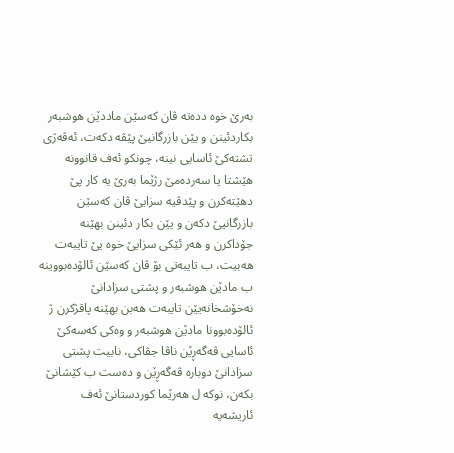بەرێ خوە ددەتە ڤان کەسێن ماددێن ھوشبەر بکاردئینن و یێن بازرگانیێ پێڤە دکەت، ئەڤەژی تشتەکێ ئاسایی نینە، چونکو ئەف قانوونە ھێشتا یا سەردەمێ رژێما بەرێ یە کار پێ دھێتەکرن و پێدڤیە سزایێ ڤان کەسێن بازرگانیێ دکەن و یێن بکار دئینن بھێنە جۆداکرن و ھەر ئێکی سزایێ خوە یێ تایبەت ھەبیت، ب تایبەتی بۆ ڤان کەسێن ئالۆدەبووینە ب مادێن ھوشبەر و پشتی سزادانێ نەخۆشخانەیێن تایبەت ھەبن بھێنە پاقژکرن ژ ئالۆدەبوونا مادێن ھوشبەر و وەکی کەسەکێ ئاسایی ڤەگەڕێن ناڤا جڤاکی، نابیت پشتی سزادانێ دوبارە ڤەگەڕێن و دەست ب کێشانێ بکەن، نوکە ل ھەرێما کوردستانێ ئەف ئاریشەیە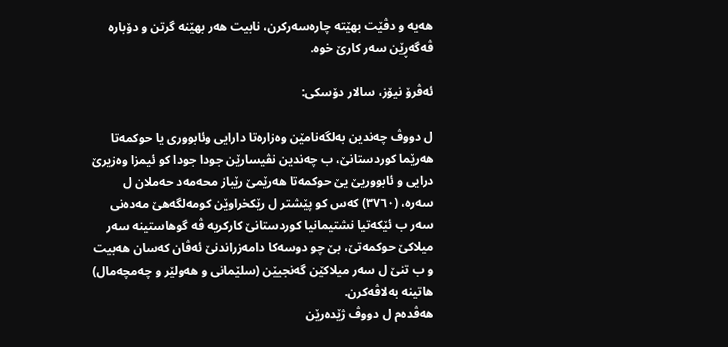ھەیە و دڤێت بھێتە چارەسەرکرن، نابیت ھەر بھێنە گرتن و دۆبارە ڤەگەڕێن سەر کارێ خوە.

ئەڤرۆ نیۆز، سالار دۆسکی:

ل دووڤ چەندین بەلگەنامێن وەزارەتا دارایی وئابووری یا حوکمەتا ھەرێما کوردستانێ، ب چەندین نڤیسارێن جودا جودا کو ئیمزا وەزیرێ درایی و ئابووریێ یێ حوکمەتا ھەرێمێ رێباز محەمەد حەملان ل سەرە، (٣٧٦٠) کەس کو پێشتر ل رێکخراوێن کومەلگەھێ مەدەنی سەر ب ئێکەتیا نشتیمانیا کوردستانێ کارکریە ڤە گوھاستینە سەر میلاکێ حوکمەتێ، بێ چو دوسەکا دامەزراندنێ ئەڤان کەسان ھەبیت و ب تنێ ل سەر میلاکێن گەنجیێن (سلێمانی و ھەولێر و چەمچەمال) ھاتینە بەلاڤەکرن.
ھەڤدەم ل دووڤ ژێدەرێن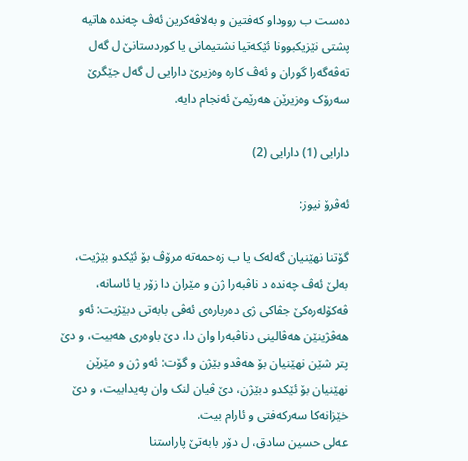دەست ب رووداو کەفتین و بەلاڤەکرین ئەڤ چەندە ھاتیە پشتی نێزیکبوونا ئێکەتیا نشتیمانی یا کوردستانێ ل گەل تەڤەگەرا گوران و ئەڤ کارە وەزیرێ دارایی ل گەل جێگرێ سەرۆک وەزیرێن ھەرێمێ ئەنجام دایە.

دارايى (1) دارايى (2)

ئه‌ڤرۆ نيوز:

گۆتنا نھێنیان گەلەک یا ب زەحمەتە مرۆڤ بۆ ئێکدو بێژیت، بەلێ ئەڤ چەندە د ناڤبەرا ژن و مێران دا زۆر یا ئاسانە، ڤەکۆلەرەکێ جڤاکی ژی دەربارەی ئەڤی بابەتی دبێژیت: ئەو ھەڤژینێن ھەڤالینی دناڤبەرا وان دا، دێ باوەری ھەبیت، و دێ پتر شێن نھێنیان بۆ ھەڤدو بێژن و گۆت: ئەو ژن و مێرێن نھێنیان بۆ ئێکدو دبێژن، دێ ڤیان لنک وان پەیدابیت، و دێ خێزانەکا سەرکەفتی و ئارام بیت.
عەلی حسین سادق، ل دۆر بابەتێ پاراستنا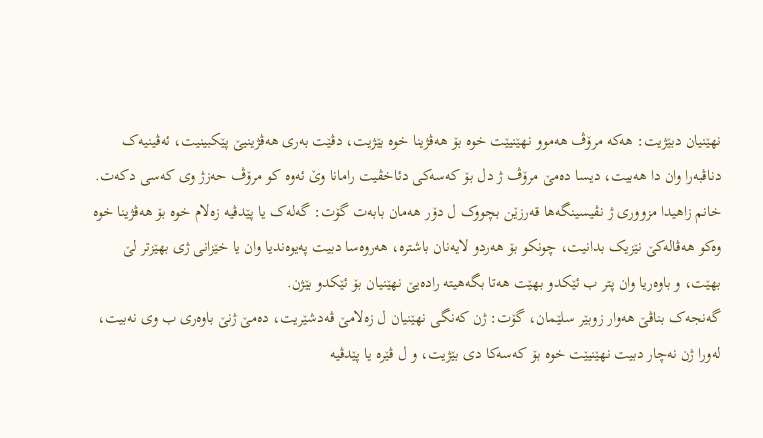نھێنیان دبێژیت: ھەکە مرۆڤ ھەموو نھێنیێت خوە بۆ ھەڤژینا خوە بێژیت، دڤێت بەری ھەڤژینیێ پێکبینیت، ئەڤینیەک دناڤبەرا وان دا ھەبیت، دیسا دەمێ مرۆڤ ژ دل بۆ کەسەکی دئاخڤیت رامانا وێ ئەوە کو مرۆڤ حەزژ وی کەسی دکەت.
خانم زاھیدا مزووری ژ نڤیسینگەھا قەرزێن بچووک ل دۆر ھەمان بابەت گۆت: گەلەک یا پێدڤیە زەلام خوە بۆ ھەڤژینا خوە وەکو ھەڤالەکێ نێزیک بدانیت، چونکو بۆ ھەردو لایەنان باشترە، ھەروەسا دبیت پەیوەندیا وان یا خێزانی ژی بھێزتر لێ بھێت، و باوەریا وان پتر ب ئێکدو بھێت ھەتا بگەھیتە رادەیێ نھێنیان بۆ ئێکدو بێژن.
گەنجەک بناڤێ ھەوار زوبێر سلێمان، گۆت: ژن کەنگی نھێنیان ل زەلامێ ڤەدشێریت، دەمێ ژنێ باوەری ب وی نەبیت، لەورا ژن نەچار دبیت نھێنیێت خوە بۆ کەسەکا دی بێژیت، و ل ڤێرە یا پێدڤیە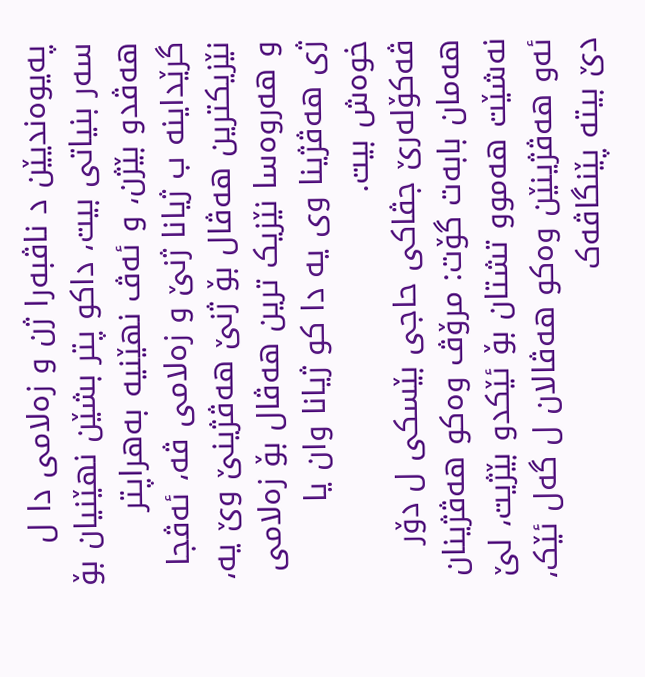پەیوەندیێن د ناڤبەرا ژن و زەلامی دا ل سەر بنیاتی بیت، داکو پتر بشێن نھێنیان بۆ ھەڤدو بێژن، و ئەڤ نھێنیە بەھراپتر گرێداینە ب ژیانا ژنێ و زەلامی ڤە، ئەڤجا نێزیکترین ھەڤال بۆ ژنێ ھەڤژینێ وێ یە، و ھەروەسا نێزیک ترین ھەڤال بۆ زەلامی ژی ھەڤژینا وی یە دا کو ژیانا وان یا خوەش بیت.
ڤەکۆلەرێ جڤاکی حاجی بێسکی ل دۆر ھەمان بابەت گۆت: مرۆڤ وەکو ھەڤژینان نەشێت ھەموو تشتان بۆ ئێکدو بێژیت، لێ ئەو ھەڤژینێن وەکو ھەڤالان ل گەل ئێک، دێ بیتە پێنگاڤەک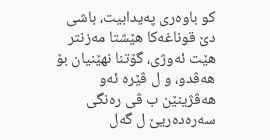کو باوەری پەیدابیت، باشی دێ قوناغەکا ھێشتا مەزنتر ھێت ئەوژی، گۆتنا نھێنیان بۆ ھەڤدو، و ل ڤێرە ئەو ھەڤژینێن ب ڤی رەنگی سەرەدەریێ ل گەل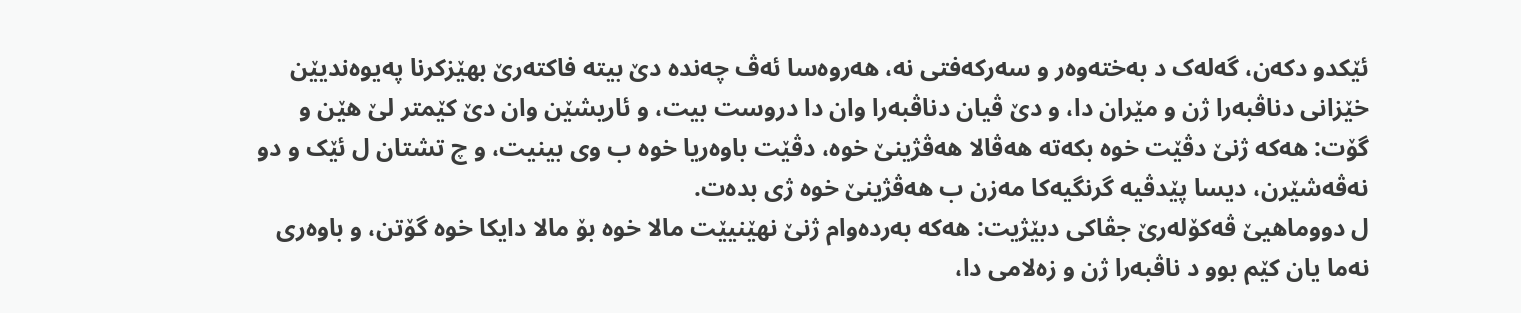ئێکدو دکەن، گەلەک د بەختەوەر و سەرکەفتی نە، ھەروەسا ئەڤ چەندە دێ بیتە فاکتەرێ بھێزکرنا پەیوەندیێن خێزانی دناڤبەرا ژن و مێران دا، و دێ ڤیان دناڤبەرا وان دا دروست بیت، و ئاریشێن وان دێ کێمتر لێ ھێن و گۆت: ھەکە ژنێ دڤێت خوە بکەتە ھەڤالا ھەڤژینێ خوە، دڤێت باوەریا خوە ب وی بینیت، و چ تشتان ل ئێک و دو نەڤەشێرن، دیسا پێدڤیە گرنگیەکا مەزن ب ھەڤژینێ خوە ژی بدەت.
ل دووماھیێ ڤەکۆلەرێ جڤاکی دبێژیت: ھەکە بەردەوام ژنێ نھێنیێت مالا خوە بۆ مالا دایکا خوە گۆتن، و باوەری نەما یان کێم بوو د ناڤبەرا ژن و زەلامی دا،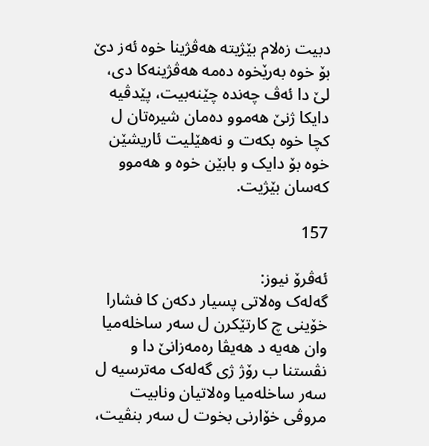دبیت زەلام بێژیتە ھەڤژینا خوە ئەز دێ بۆ خوە بەرێخوە دەمە ھەڤژینەکا دی، لێ دا ئەڤ چەندە چێنەبیت، پێدڤیە دایکا ژنێ ھەموو دەمان شیرەتان ل کچا خوە بکەت و نەھێلیت ئاریشێن خوە بۆ دایک و بابێن خوە و ھەموو کەسان بێژیت.

157

ئەڤرۆ نیوز:
گەلەک وەلاتی پسیار دکەن کا فشارا خۆینی چ کارتێکرن ل سەر ساخلەمیا وان ھەیە د ھەیڤا رەمەزانێ دا و نڤستنا ب رۆژ ژی گەلەک مەترسیە ل سەر ساخلەمیا وەلاتیان ونابیت مروڤی خۆارنی بخوت ل سەر بنڤیت،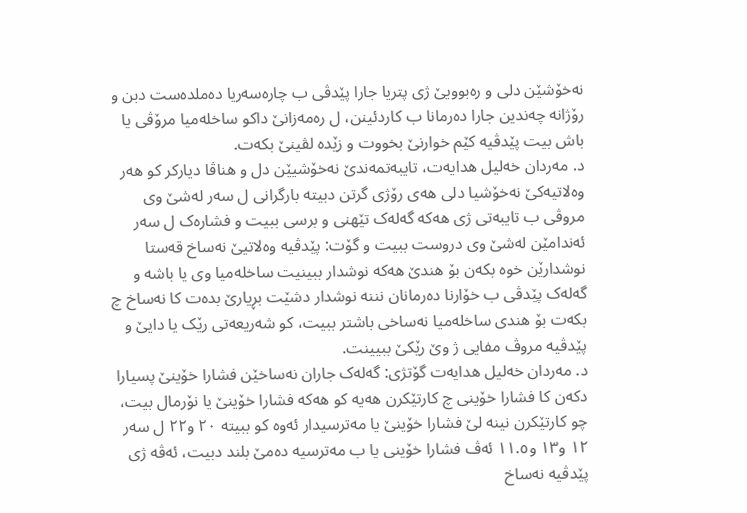نەخۆشێن دلی و رەبوویێ ژی پتریا جارا پێدڤی ب چارەسەریا دەملدەست دبن و رۆژانە چەندین جارا دەرمانا ب کاردئینن، ل رەمەزانێ داکو ساخلەمیا مرۆڤی یا باش بیت پێدڤیە کێم خوارنێ بخووت و زێدە لڤینێ بکەت.
د. مەردان خەلیل ھدایەت، تایبەتمەندێ نەخۆشیێن دل و ھناڤا دیارکر کو ھەر وەلاتیەکێ نەخۆشیا دلی ھەی رۆژی گرتن دبیتە بارگرانی ل سەر لەشێ وی مروڤی ب تایبەتی ژی ھەکە گەلەک تێھنی و برسی ببیت و فشارەک ل سەر ئەندامێن لەشێ وی دروست ببیت و گۆت: پێدڤیە وەلاتیێ نەساخ قەستا نوشدارێن خوە بکەن بۆ ھندێ ھەکە نوشدار ببینیت ساخلەمیا وی یا باشە و گەلەک پێدڤی ب خۆارنا دەرمانان نننە نوشدار دشێت بڕیارێ بدەت کا نەساخ چ بکەت بۆ ھندی ساخلەمیا نەساخی باشتر ببیت، کو شەریعەتی رێک یا دایێ و پێدڤیە مروڤ مفایی ژ وێ رێکێ ببیینت.
د. مەردان خەلیل ھدایەت گۆتژی: گەلەک جاران نەساخێن فشارا خۆینێ پسیارا دکەن کا فشارا خۆینی چ کارتێکرن ھەیە کو ھەکە فشارا خۆینێ یا نۆرمال بیت، چو کارتێکرن نینە لێ فشارا خۆینێ یا مەترسیدار ئەوە کو ببیتە ٢٠ و٢٢ ل سەر ١٢ و١٣ و١١.٥ ئەڤ فشارا خۆینی یا ب مەترسیە دەمێ بلند دبیت، ئەڤە ژی پێدڤیە نەساخ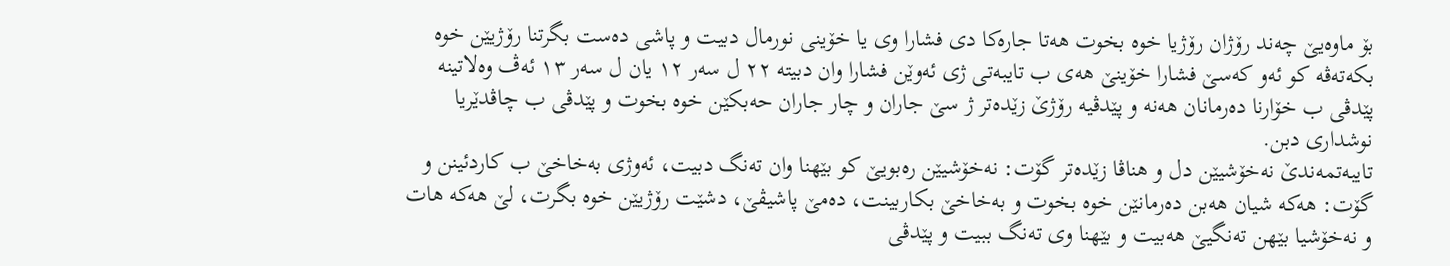بۆ ماوەیێ چەند رۆژان رۆژیا خوە بخوت ھەتا جارەکا دی فشارا وی یا خۆینی نورمال دبیت و پاشی دەست بگرتنا رۆژیێن خوە بکەتەڤە کو ئەو کەسێ فشارا خۆینێ ھەی ب تایبەتی ژی ئەوێن فشارا وان دبیتە ٢٢ ل سەر ١٢ یان ل سەر ١٣ ئەڤ وەلاتینە پێدڤی ب خۆارنا دەرمانان ھەنە و پێدڤیە رۆژێ زێدەتر ژ سێ جاران و چار جاران حەبکێن خوە بخوت و پێدڤی ب چاڤدێریا نوشداری دبن.
تایبەتمەندێ نەخۆشیێن دل و ھناڤا زێدەتر گۆت: نەخۆشیێن رەبویێ کو بێھنا وان تەنگ دبیت، ئەوژی بەخاخێ ب کاردئینن و گۆت: ھەکە شیان ھەبن دەرمانێن خوە بخوت و بەخاخێ بکاربینت، دەمێ پاشیڤێ، دشێت رۆژیێن خوە بگرت، لێ ھەکە ھات و نەخۆشیا بێھن تەنگیێ ھەبیت و بێھنا وی تەنگ ببیت و پێدڤی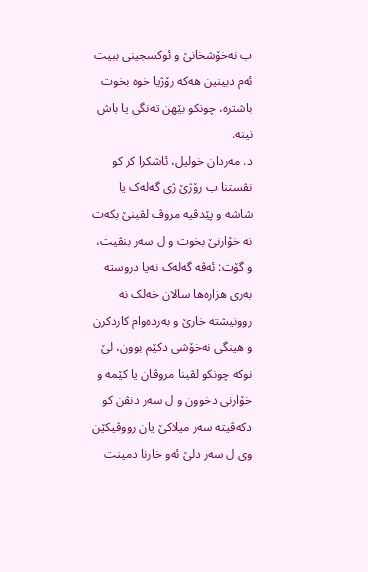ب نەخۆشخانێ و ئوکسجینی ببیت ئەم دبینین ھەکە رۆژیا خوە بخوت باشترە، چونکو بێھن تەنگی یا باش نینە.
د. مەردان خولیل، ئاشکرا کر کو نڤستنا ب رۆژێ ژی گەلەک یا شاشە و پێدڤیە مروڤ لڤینێ بکەت نە خۆارنێ بخوت و ل سەر بنڤیت، و گۆت: ئەڤە گەلەک نەیا دروستە بەری ھزارەھا سالان خەلک نە روونیشتە خارێ و بەردەوام کاردکرن و ھینگی نەخۆشی دکێم بوون، لێ نوکە چونکو لڤینا مروڤان یا کێمە و خۆارنی دخوون و ل سەر دنڤن کو دکەڤیتە سەر میلاکێ یان رووڤیکێن وی ل سەر دلێ ئەو خارنا دمینت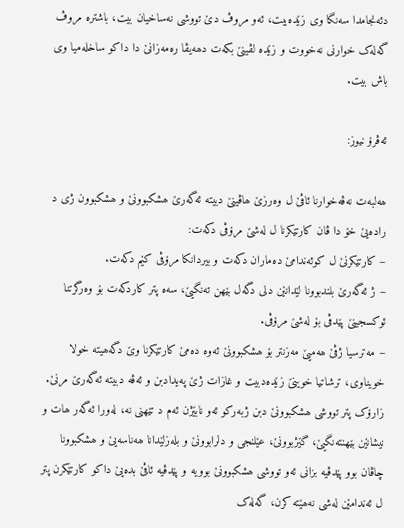دئەنجامدا سەنگا وی زێدەبیت، ئەو مروڤ دێ تووشی نەساخیان بیت، باشترە مروڤ گەلەک خوارنی نەخووت و زێدە لڤینێ بکەت دھەیڤا رەمەزانێ دا داکو ساخلەمیا وی باش بیت.

ئه‌ڤرۆ نيوز:

ھەلبەت نەڤەخوارنا ئاڤێ ل وەرزێ ھاڤینێ دبیتە ئەگەرێ ھشکبوونێ و ھشکبوون ژی د رادەیێ خۆ دا ڤان کارتێکرنا ل لەشێ مرۆڤی دکەت:
– کارتێکرنێ ل کوئەندامێ دەماران دکەت و بیردانکا مرۆڤی کێم دکەت.
– ژ ئەگەرێ بلندبوونا لێدانێن دلی دگەل بێھن تەنگیێ، سەە پتر کاردکەت بۆ وەرگرتنا ئوکسجینێ پێدڤی بۆ لەشێ مرۆڤی.
– مەترسیا ژڤێ ھەمیێ مەزنتر بۆ ھشکبوونێ ئەوە دەمێ کارتێکرنا وێ دگەھیتە خولا خویناوی، ترشاتیا خوینێ زێدەدبیت و غازات ژێ پەیدادبن و ئەڤە دبیتە ئەگەرێ مرنێ.
زارۆک پتر تووشی ھشکبوونێ دبن ژبەرکو ئەو نابێژن ئەم د تێھنی نە، لەورا ئەگەر ھات و نیشانێن بێھنتەنگیێ، گێژبوونێ، عێلنجی و دلرابوونێ و بلەزلێدانا ھەناسەیێ و ھشکبوونا چاڤان بوو پێدڤیە بزانی ئەو تووشی ھشکبوونێ بوویە و پێدڤیە ئاڤێ بدەیێ داکو کارتێکرن پتر ل ئەندامێن لەشی نەھێتە کرن، گەلەک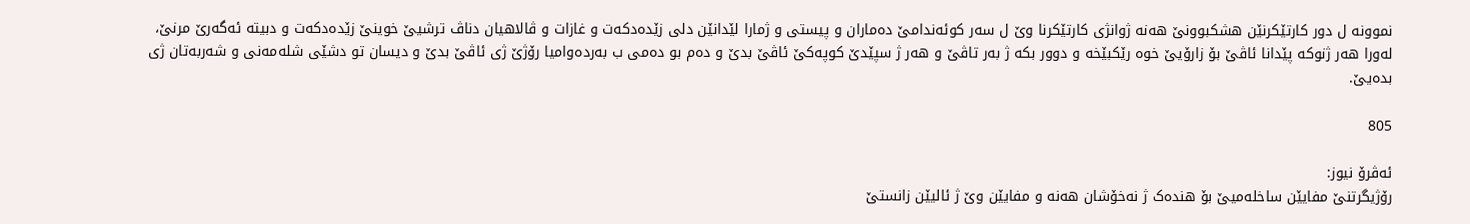نموونە ل دور کارتێکرنێن ھشکبوونێ ھەنە ژوانژی کارتێکرنا وێ ل سەر کوئەندامێ دەماران و پیستی و ژمارا لێدانێن دلی زێدەدکەت و غازات و ڤالاھیان دناڤ ترشیێ خوینێ زێدەدکەت و دبیتە ئەگەرێ مرنێ، لەورا ھەر ژنوکە پێدانا ئاڤێ بۆ زارۆیێ خوە رێکبێخە و دوور بکە ژ بەر تاڤێ و ھەر ژ سپێدێ کوپەکێ ئاڤێ بدێ و دەم بو دەمی ب بەردەوامیا رۆژێ ژی ئاڤێ بدێ و دیسان تو دشێی شلەمەنی و شەربەتان ژی بدەیێ.

805

ئەڤرۆ نیوز:
رۆژیگرتنێ مفایێن ساخلەمیێ بۆ ھندەک ژ نەخۆشان ھەنە و مفایێن وێ ژ ئالیێن زانستێ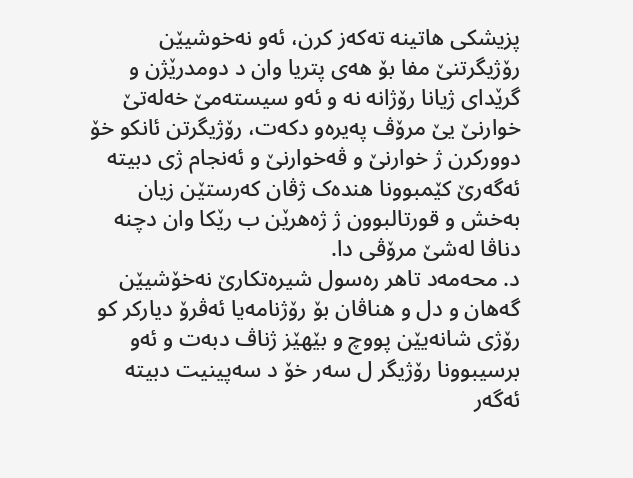پزیشکی ھاتینە تەکەز کرن، ئەو نەخوشیێن رۆژیگرتنێ مفا بۆ ھەی پتریا وان د دومدرێژن و گرێدای ژیانا رۆژانە نە و ئەو سیستەمێ خەلەتێ خوارنێ یێ مرۆڤ پەیرەو دکەت، رۆژیگرتن ئانکو خۆ دوورکرن ژ خوارنێ و ڤەخوارنێ و ئەنجام ژی دبیتە ئەگەرێ کێمبوونا ھندەک ژڤان کەرستێن زیان بەخش و قورتالبوون ژ ژەھرێن ب رێکا وان دچنە دناڤا لەشێ مرۆڤی دا.
د. محەمەد تاھر رەسول شیرەتکارێ نەخۆشیێن گەھان و دل و ھناڤان بۆ رۆژنامەیا ئەڤرۆ دیارکر کو رۆژی شانەیێن پووچ و بێھێز ژناڤ دبەت و ئەو برسیبوونا رۆژیگر ل سەر خۆ د سەپینیت دبیتە ئەگەر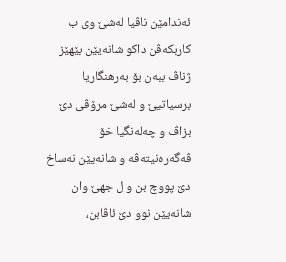ئەندامێن ناڤیا لەشێ وی ب کاربکەڤن داکو شانەیێن بێھێز ژناڤ ببەن بۆ بەرھنگاریا برسیاتیێ و لەشێ مرۆڤی دێ بزاڤ و چەلەنگیا خۆ ڤەگەرەنیتەڤە و شانەیێن نەساخ دێ پووچ بن و ل جھێ وان شانەیێن نوو دێ ئاڤابن،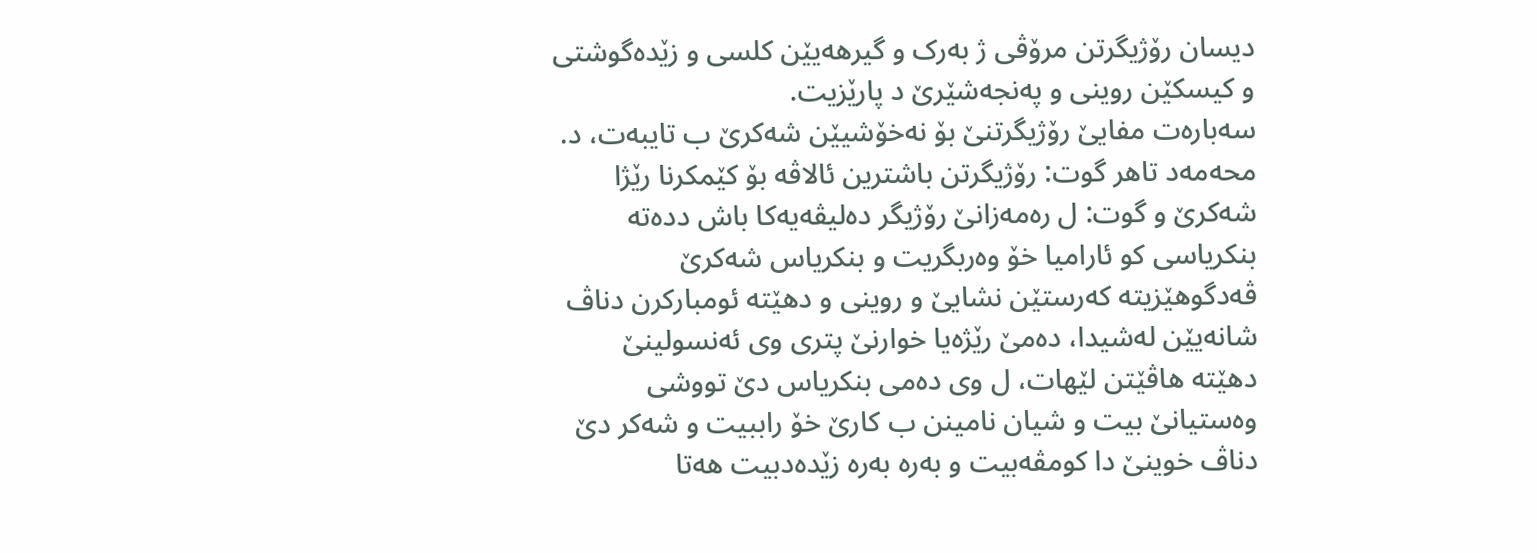دیسان رۆژیگرتن مرۆڤی ژ بەرک و گیرھەیێن کلسی و زێدەگوشتی و کیسکێن روینی و پەنجەشێرێ د پارێزیت.
سەبارەت مفایێ رۆژیگرتنێ بۆ نەخۆشیێن شەکرێ ب تایبەت، د. محەمەد تاھر گوت: رۆژیگرتن باشترین ئالاڤە بۆ کێمکرنا رێژا شەکرێ و گوت: ل رەمەزانێ رۆژیگر دەلیڤەیەکا باش ددەتە بنکریاسی کو ئارامیا خۆ وەربگریت و بنکریاس شەکرێ ڤەدگوھێزیتە کەرستێن نشایێ و روینی و دھێتە ئومبارکرن دناڤ شانەیێن لەشیدا، دەمێ رێژەیا خوارنێ پتری وی ئەنسولینێ دھێتە ھاڤێتن لێھات، ل وی دەمی بنکریاس دێ تووشی وەستیانێ بیت و شیان نامینن ب کارێ خۆ راببیت و شەکر دێ دناڤ خوینێ دا کومڤەبیت و بەرە بەرە زێدەدبیت ھەتا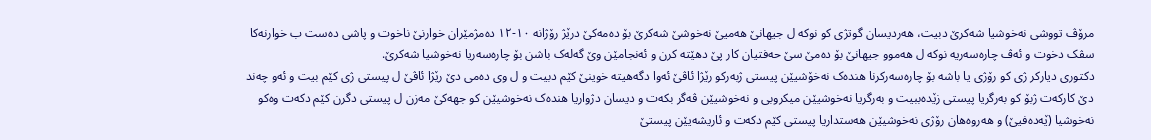مرۆڤ تووشی نەخوشیا شەکرێ دبیت، ھەردیسان گوتژی کو نوکە ل جیھانێ ھەمیێ نەخوشێ شەکرێ بۆ دەمەکێ درێژ رۆژانە ١٠-١٢ دەمژمێران خوارنێ ناخوت و پاشی دەست ب خوارنەکا سڤک دخوت و ئەڤ چارەسەریە نوکە ل ھەموو جیھانێ بۆ دەمێ سێ حەفتیان کار پێ دھێتە کرن و ئەنجامێن وێ گەلەک باشن بۆ چارەسەریا نەخوشیا شەکرێ.
دکتوری دیارکر ژی کو رۆژی یا باشە بۆ چارەسەرکرنا ھندەک نەخۆشیێن پیستی ژبەرکو رێژا ئاڤێ ئەوا دگەھیتە خوینێ کێم دبیت و ل وی دەمی دێ رێژا ئاڤێ ل پیستی ژی کێم بیت و ئەو چەند دێ کارکەت ژبۆ کو بەرگریا پیستی زێدەببیت و بەرگریا نەخوشیێن میکروبی و نەخوشیێن ڤەگر بکەت و دیسان دژواریا ھندەک نەخوشیێن کو جھەکێ مەزن ل پیستی دگرن کێم دکەت وەکو نەخوشیا (ێەدەفیێ) و ھەروەھان رۆژی نەخوشیێن ھەستداریا پیستی کێم دکەت و ئاریشەیێن پیستێ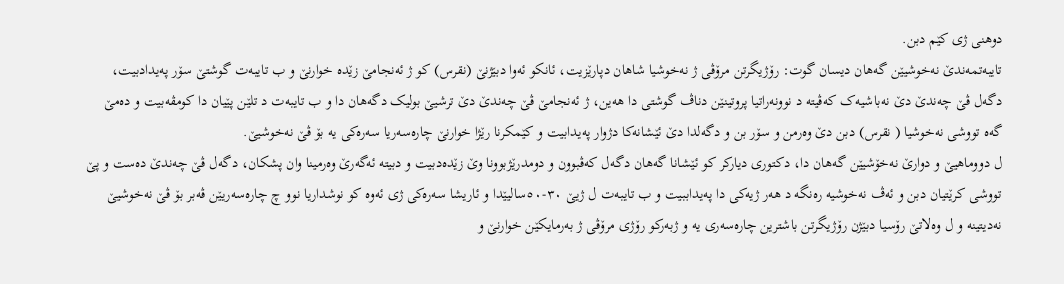دوھنی ژی کێم دبن.
تایبەتمەندێ نەخوشیێن گەھان دیسان گوت: رۆژیگرتن مرۆڤی ژ نەخوشیا شاھان دپارێزیت، ئانکو ئەوا دبێژنێ (نقرس) کو ژ ئەنجامێ زێدە خوارنێ و ب تایبەت گوشتێ سۆر پەیدادبیت، دگەل ڤێ چەندێ دێ نەباشیەک کەڤیتە د نوونەراتیا پروتینێن دناڤ گوشتی دا ھەین، ژ ئەنجامێ ڤێ چەندێ دێ ترشیێ بولیک دگەھان دا و ب تایبەت د تلێن پێیان دا کومڤەبیت و دەمێ گەە تووشی نەخوشیا ( نقرس) دبن دێ وەرمن و سۆر بن و دگەلدا دێ ئێشانەکا دژوار پەیدابیت و کێمکرنا رێژا خوارنێ چارەسەریا سەرەکی یە بۆ ڤێ نەخوشیێ.
ل دووماھیێ و دوارێ نەخۆشیێن گەھان دا، دکتوری دیارکر کو ئێشانا گەھان دگەل کەڤبوون و دومدرێژبوونا وێ زێدەدبیت و دبیتە ئەگەرێ وەرمینا وان پشکان، دگەل ڤێ چەندێ دەست و پێ تووشی کرێتیان دبن و ئەڤ نەخوشیە رەنگە د ھەر ژیەکی دا پەیداببیت و ب تایبەت ل ژیێ ٣٠-٥٠سالیێدا و ئاریشا سەرەکی ژی ئەوە کو نوشداریا نوو چ چارەسەریێن ڤەبر بۆ ڤێ نەخوشیێ نەدیتینە و ل وەلاتێ رۆسیا دبێژن رۆژیگرتن باشترین چارەسەری یە و ژبەرکو رۆژی مرۆڤی ژ بەرمایکێن خوارنێ و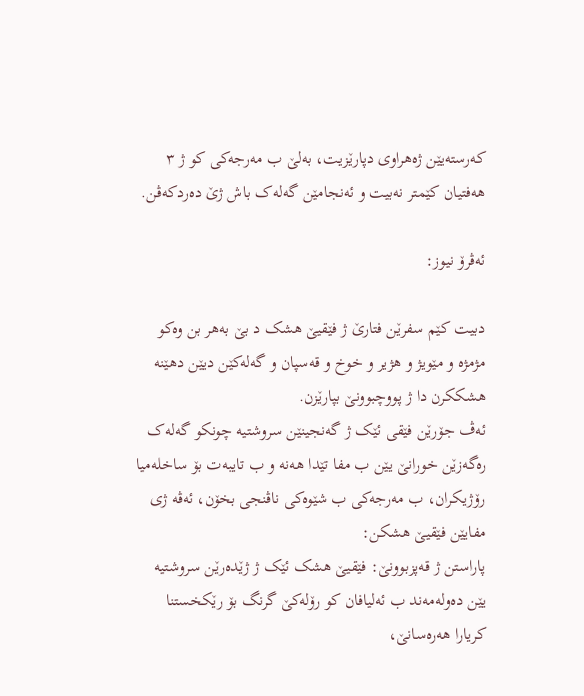کەرستەیێن ژەھراوی دپارێزیت، بەلێ ب مەرجەکی کو ژ ٣ ھەفتیان کێمتر نەبیت و ئەنجامێن گەلەک باش ژێ دەردکەڤن.

ئه‌ڤرۆ نيوز:

دبیت کێم سفرێن فتارێ ژ فێقیێ ھشک د بێ بەھر بن وەکو مژمژە و مێویژ و ھژیر و خوخ و قەسپان و گەلەکێن دیێن دھێنە ھشککرن دا ژ پووچبوونێ بپارێزن.
ئەڤ جۆرێن فێقی ئێک ژ گەنجینێن سروشتیە چونکو گەلەک رەگەزێن خورانێ یێن ب مفا تێدا ھەنە و ب تایبەت بۆ ساخلەمیا رۆژیکران، ب مەرجەکی ب شێوەکی ناڤنجی بخۆن، ئەڤە ژی مفایێن فێقیێ ھشکن:
پاراستن ژ قەپزبوونێ: فێقیێ ھشک ئێک ژ ژێدەرێن سروشتیە یێن دەولەمەند ب ئەلیافان کو رۆلەکێ گرنگ بۆ رێکخستنا کریارا ھەرەسانێ،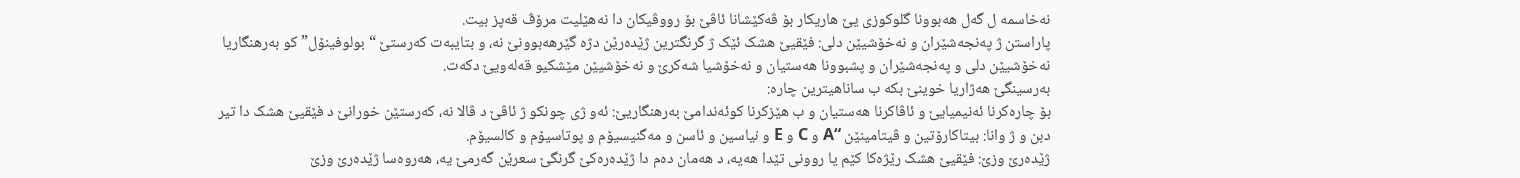نەخاسمە ل گەل ھەبوونا گلوکوزی یێ ھاریکار بۆ ڤەکێشانا ئاڤێ بۆ رووڤیکان دا نەھێلیت مرۆڤ قەپز بیت.
پاراستن ژ پەنجەشێران و نەخۆشیێن دلی: فێقیێ ھشک ئێک ژ گرنگترین ژێدەرێن دژە گێرھەبوونێ نە، و بتایبەت کەرستێ “بولوفینۆل” کو بەرھنگاریا نەخۆشیێن دلی و پەنجەشێران و پشبوونا ھەستیان و نەخۆشیا شەکرێ و نەخۆشیێن مێشکیو قەلەویێ دکەت.
بەرسینگێ ھەژاریا خوینێ بکە ب ساناھیترین چارە:
بۆ چارەکرنا ئەنیمیایێ و ئاڤاکرنا ھەستیان و ب ھێزکرنا کوئەندامێ بەرھنگاریێ: ئەو ژی چونکو ژ ئاڤێ د ڤالا نە، کەرستێن خورانێ د فێقیێ ھشک دا تیر دبن و ژ وانا: بیتاکارۆتین و ڤیتامینێن “A و C و E و نیاسین و ئاسن و مەگنیسیۆم و پوتاسیۆم و کالسیۆم.
ژێدەرێ وزێ: فێقیێ ھشک رێژەکا کێم یا روونی تێدا ھەیە، د ھەمان دەم دا ژێدەرەکێ گرنگێ سعرێن گەرمێ یە، ھەروەسا ژێدەرێ وزێ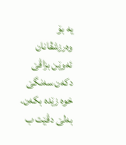یە بۆ وەرزشڤانان ئەوێن بزاڤێ دکەن سەنگێ خوە زێدە بکەن.
بەلێ دڤێت ب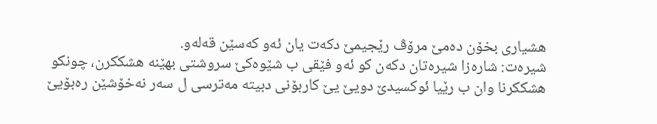ھشیاری بخۆن دەمێ مرۆڤ رێجیمێ دکەت یان ئەو کەسێن قەلەو.
شیرەت: شارەزا شیرەتان دکەن کو ئەو فێقی ب شێوەکێ سروشتی بھێنە ھشککرن، چونکو ھشککرنا وان ب رێیا ئوکسیدێ دویێ یێ کاربۆنی دبیتە مەترسی ل سەر نەخۆشێن رەبۆیێ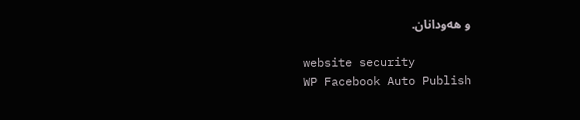و ھەودانان.

website security
WP Facebook Auto Publish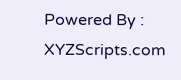Powered By : XYZScripts.com